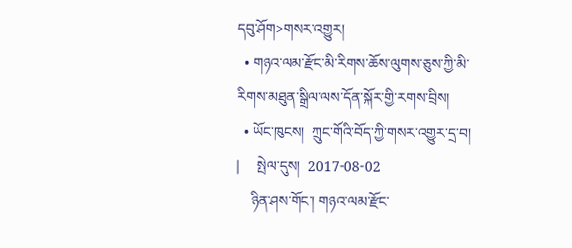དབུ་ཤོག>གསར་འགྱུར།
  • གཉའ་ལམ་རྫོང་མི་རིགས་ཆོས་ལུགས་ཅུས་ཀྱི་མི་རིགས་མཐུན་སྒྲིལ་ལས་དོན་སྐོར་གྱི་རགས་བྲིས།
  • ཡོང་ཁུངས།  ཀྲུང་གོའི་བོད་ཀྱི་གསར་འགྱུར་དྲ་བ།   |     སྤེལ་དུས།  2017-08-02
    ཉིན་ཤས་གོང་། གཉའ་ལམ་རྫོང་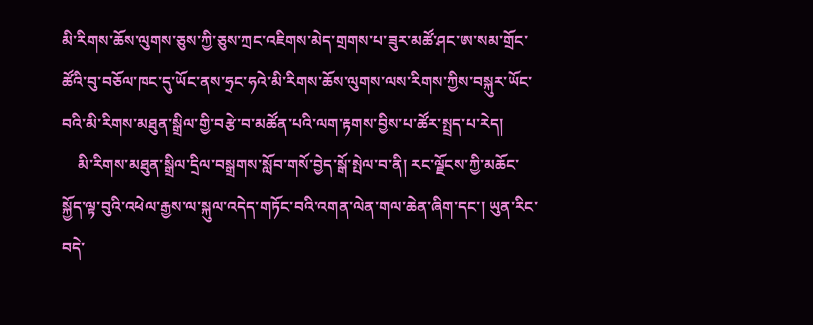མི་རིགས་ཆོས་ལུགས་ཅུས་ཀྱི་ཅུས་ཀྲང་འཇིགས་མེད་གྲགས་པ་ཟུར་མཚོ་ཤང་ཨ་སམ་གྲོང་ཚོའི་བུ་བཅོལ་ཁང་དུ་ཡོང་ནས་ཧྲང་ཧའེ་མི་རིགས་ཆོས་ལུགས་ལས་རིགས་ཀྱིས་བསྐུར་ཡོང་བའི་མི་རིགས་མཐུན་སྒྲིལ་གྱི་བརྩེ་བ་མཚོན་པའི་ལག་རྟགས་བྱིས་པ་ཚོར་སྤྲད་པ་རེད།
    མི་རིགས་མཐུན་སྒྲིལ་དྲིལ་བསྒྲགས་སློབ་གསོ་བྱེད་སྒོ་སྤེལ་བ་ནི། རང་ལྗོངས་ཀྱི་མཆོང་སྐྱོད་ལྟ་བུའི་འཕེལ་རྒྱས་ལ་སྐུལ་འདེད་གཏོང་བའི་འགན་ལེན་གལ་ཆེན་ཞིག་དང་། ཡུན་རིང་བདེ་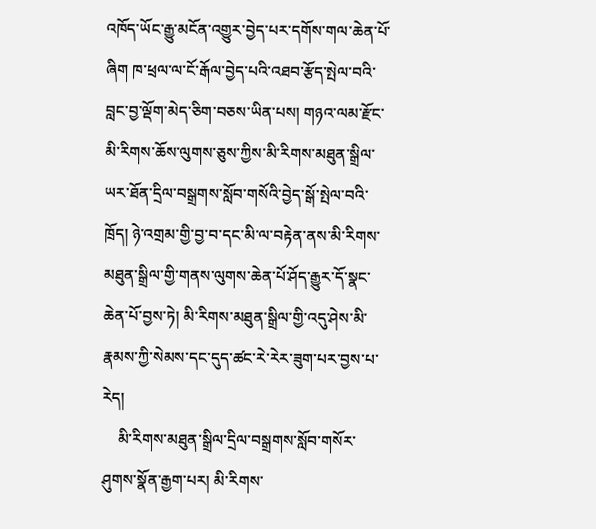འཁོད་ཡོང་རྒྱུ་མངོན་འགྱུར་བྱེད་པར་དགོས་གལ་ཆེན་པོ་ཞིག ཁ་ཕྲལ་ལ་ངོ་རྒོལ་བྱེད་པའི་འཐབ་རྩོད་སྤེལ་བའི་བླང་བྱ་ལྡོག་མེད་ཅིག་བཅས་ཡིན་པས། གཉའ་ལམ་རྫོང་མི་རིགས་ཆོས་ལུགས་ཅུས་ཀྱིས་མི་རིགས་མཐུན་སྒྲིལ་ཡར་ཐོན་དྲིལ་བསྒྲགས་སློབ་གསོའི་བྱེད་སྒོ་སྤེལ་བའི་ཁྲོད། ཉེ་འགྲམ་གྱི་བྱ་བ་དང་མི་ལ་བརྟེན་ནས་མི་རིགས་མཐུན་སྒྲིལ་གྱི་གནས་ལུགས་ཆེན་པོ་ཤོད་རྒྱུར་དོ་སྣང་ཆེན་པོ་བྱས་ཏེ། མི་རིགས་མཐུན་སྒྲིལ་གྱི་འདུ་ཤེས་མི་རྣམས་ཀྱི་སེམས་དང་དུད་ཚང་རེ་རེར་ཟུག་པར་བྱས་པ་རེད།
    མི་རིགས་མཐུན་སྒྲིལ་དྲིལ་བསྒྲགས་སློབ་གསོར་ཤུགས་སྣོན་རྒྱག་པར། མི་རིགས་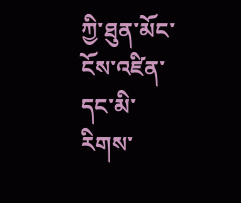ཀྱི་ཐུན་མོང་ངོས་འཛིན་དང་མི་རིགས་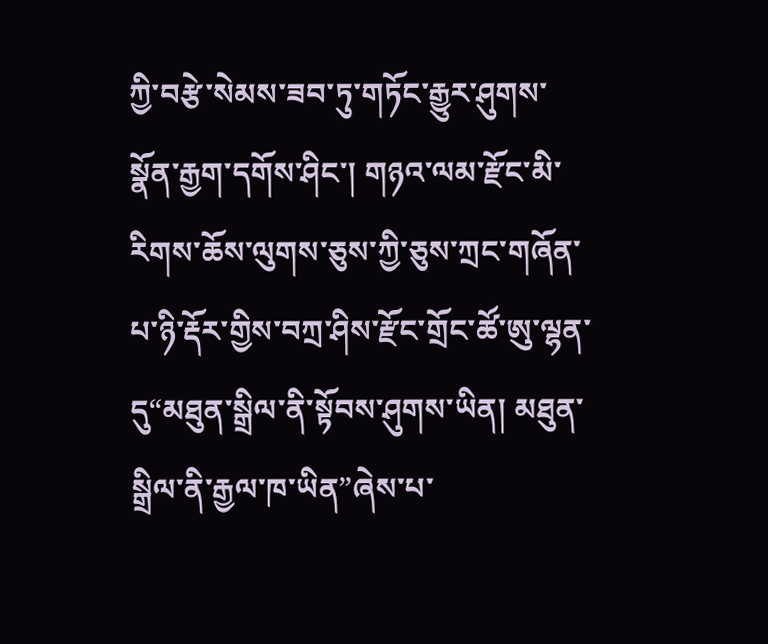ཀྱི་བརྩེ་སེམས་ཟབ་ཏུ་གཏོང་རྒྱུར་ཤུགས་སྣོན་རྒྱག་དགོས་ཤིང་། གཉའ་ལམ་རྫོང་མི་རིགས་ཆོས་ལུགས་ཅུས་ཀྱི་ཅུས་ཀྲང་གཞོན་པ་ཉི་རྡོར་གྱིས་བཀྲ་ཤིས་རྫོང་གྲོང་ཚོ་ཨུ་ལྷན་དུ“མཐུན་སྒྲིལ་ནི་སྟོབས་ཤུགས་ཡིན། མཐུན་སྒྲིལ་ནི་རྒྱལ་ཁ་ཡིན”ཞེས་པ་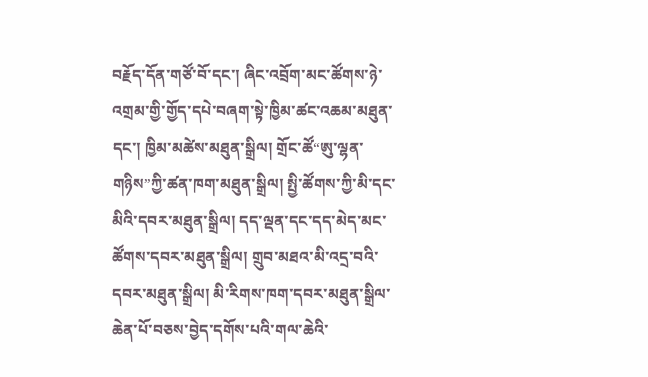བརྗོད་དོན་གཙོ་བོ་དང་། ཞིང་འབྲོག་མང་ཚོགས་ཉེ་འགྲམ་གྱི་གྱོད་དཔེ་བཞག་སྟེ་ཁྱིམ་ཚང་འཆམ་མཐུན་དང་། ཁྱིམ་མཚེས་མཐུན་སྒྲིལ། གྲོང་ཚོ“ཨུ་ལྷན་གཉིས”ཀྱི་ཚན་ཁག་མཐུན་སྒྲིལ། སྤྱི་ཚོགས་ཀྱི་མི་དང་མིའི་དབར་མཐུན་སྒྲིལ། དད་ལྡན་དང་དད་མེད་མང་ཚོགས་དབར་མཐུན་སྒྲིལ། གྲུབ་མཐའ་མི་འདྲ་བའི་དབར་མཐུན་སྒྲིལ། མི་རིགས་ཁག་དབར་མཐུན་སྒྲིལ་ཆེན་པོ་བཅས་བྱེད་དགོས་པའི་གལ་ཆེའི་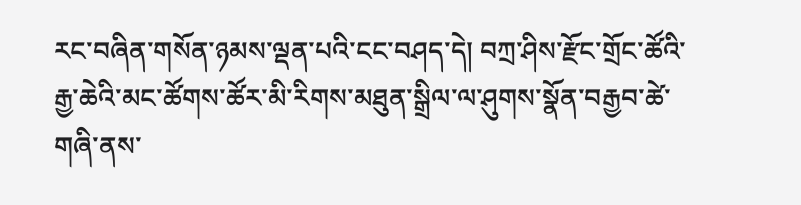རང་བཞིན་གསོན་ཉམས་ལྡན་པའི་ངང་བཤད་དེ། བཀྲ་ཤིས་རྫོང་གྲོང་ཚོའི་རྒྱ་ཆེའི་མང་ཚོགས་ཚོར་མི་རིགས་མཐུན་སྒྲིལ་ལ་ཤུགས་སྣོན་བརྒྱབ་ཚེ་གཞི་ནས་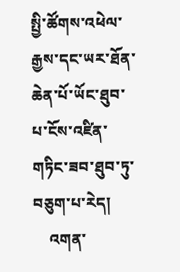སྤྱི་ཚོགས་འཕེལ་རྒྱས་དང་ཡར་ཐོན་ཆེན་པོ་ཡོང་ཐུབ་པ་ངོས་འཛིན་གཏིང་ཟབ་ཐུབ་ཏུ་བཅུག་པ་རེད།
    འགན་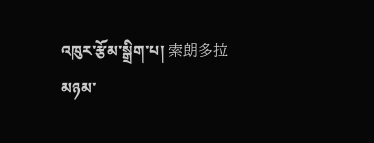འཁུར་རྩོམ་སྒྲིག་པ། 索朗多拉
མཉམ་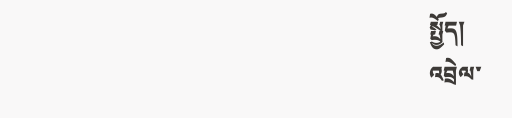སྤྱོད།
འབྲེལ་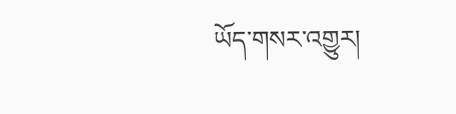ཡོད་གསར་འགྱུར།